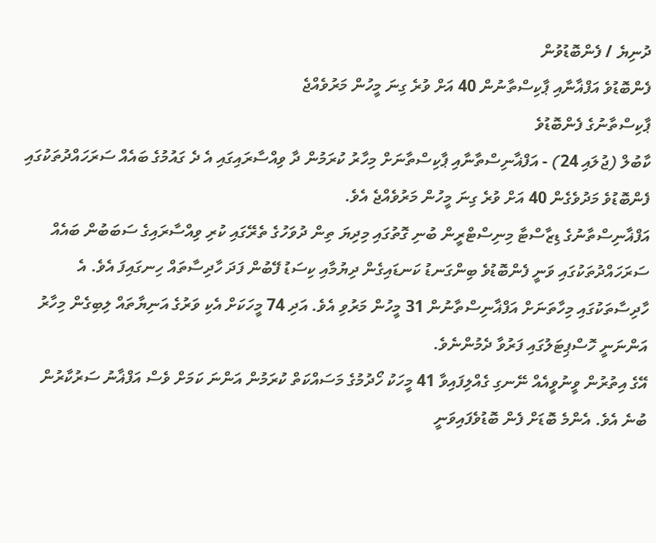ދުނިޔެ / ފެންބޮޑުވުން
ފެންބޮޑުވެ އަފްޣާނާއި ޕާކިސްތާނުން 40 އަށް ވުރެ ގިނަ މީހުން މަރުވެއްޖެ
ޕާކިސްތާނުގެ ފެންބޮޑުވެ
ކާބުލް (ޖުލައި 24) - އަފްޣާނިސްތާނާއި ޕާކިސްތާނަށް މިހާރު ކުރަމުން ދާ ވިއްސާރައިގައި އެ ދެ ގައުމުގެ ބައެއް ސަރަހައްދުތަކުގައި ފެންބޮޑުވެ މަދުވެގެން 40 އަށް ވުރެ ގިނަ މީހުން މަރުވެއްޖެ އެވެ.
އަފްޣާނިސްތާނުގެ ޑިޒާސްޓާ މިނިސްޓްރީން ބުނި ގޮތުގައި މިދިޔަ ތިން ދުވަހުގެ ތެރޭގައި ކުރި ވިއްސާރައިގެ ސަބަބުން ބައެއް ސަރަހައްދުތަކުގައި ވަނީ ފެންބޮޑުވެ ބިންގަނޑު ކަނޑައިގެން ދިޔުމާއި ކިސަޑު ފޭބުން ފަދަ ހާދިސާތައް ހިނގައިފަ އެވެ. އެ ހާދިސާތަކުގައި މިހާތަނަށް އަފްޣާނިސްތާނުން 31 މީހުން މަރުވި އެވެ. އަދި 74 މީހަކަށް އެކި ވަރުގެ އަނިޔާތައް ލިބިގެން މިހާރު އަންނަނީ ހޮސްޕިޓަލުގައި ފަރުވާ ދެމުންނެވެ.
އޭގެ އިތުރުން ވީނުވީއެއް ނޭނގި ގެއްލިފައިވާ 41 މީހަކު ހޯދުމުގެ މަސައްކަތް ކުރަމުން އަންނަ ކަމަށް ވެސް އަފްޣާނު ސަރުކާރުން ބުނެ އެވެ. އެންމެ ބޮޑަށް ފެން ބޮޑުވެފައިވަނީ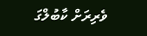ވެރިރަށް ކާބުލްގަ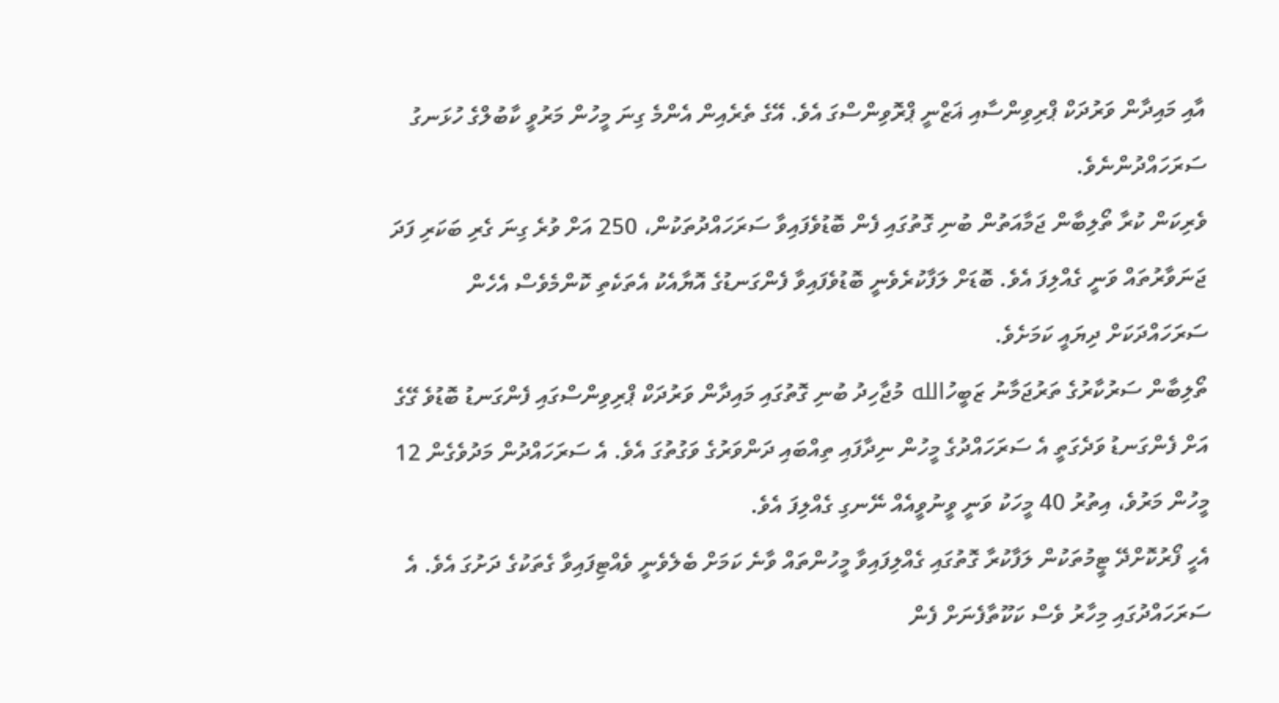އާއި މައިދާން ވަރުދަކް ޕްރިވިންސާއި ޣަޒްނީ ޕްރޮވިންސްގަ އެވެ. އޭގެ ތެރެއިން އެންމެ ގިނަ މީހުން މަރުވީ ކާބުލްގެ ހުޅަނގު ސަރަހައްދުންނެވެ.
ވެރިކަން ކުރާ ތޯލިބާން ޖަމާއަތުން ބުނި ގޮތުގައި ފެން ބޮޑުވެފައިވާ ސަރަހައްދުތަކުން، 250 އަށް ވުރެ ގިނަ ގެރި ބަކަރި ފަދަ ޖަނަވާރުތައް ވަނީ ގެއްލިފަ އެވެ. ބޮޑަށް ލަފާކުރެވެނީ ބޮޑުވެފައިވާ ފެންގަނޑުގެ އޮޔާއެކު އެތަކެތި ކޮންމެވެސް އެހެން ސަރަހައްދަކަށް ދިޔައީ ކަމަށެވެ.
ތޯލިބާން ސަރުކާރުގެ ތަރުޖަމާނު ޒަބީހުالله މުޖާހިދު ބުނި ގޮތުގައި މައިދާން ވަރުދަކް ޕްރިވިންސްގައި ފެންގަނޑު ބޮޑުވެ ގޭގެ އަށް ފެންގަނޑު ވަދެގަތީ އެ ސަރަހައްދުގެ މީހުން ނިދާފައި ތިއްބައި ދަންވަރުގެ ވަގުތުގަ އެވެ. އެ ސަރަހައްދުން މަދުވެގެން 12 މީހުން މަރުވެ، އިތުރު 40 މީހަކު ވަނީ ވީނުވީއެއް ނޭނގި ގެއްލިފަ އެވެ.
އެހީ ފޯރުކޮށްދޭ ޓީމުތަކުން ލަފާކުރާ ގޮތުގައި ގެއްލިފައިވާ މީހުންތައް ވާނެ ކަމަށް ބެލެވެނީ ވެއްޓިފައިވާ ގެތަކުގެ ދަށުގަ އެވެ. އެ ސަރަހައްދުގައި މިހާރު ވެސް ކަކޫތާފެނަށް ފެން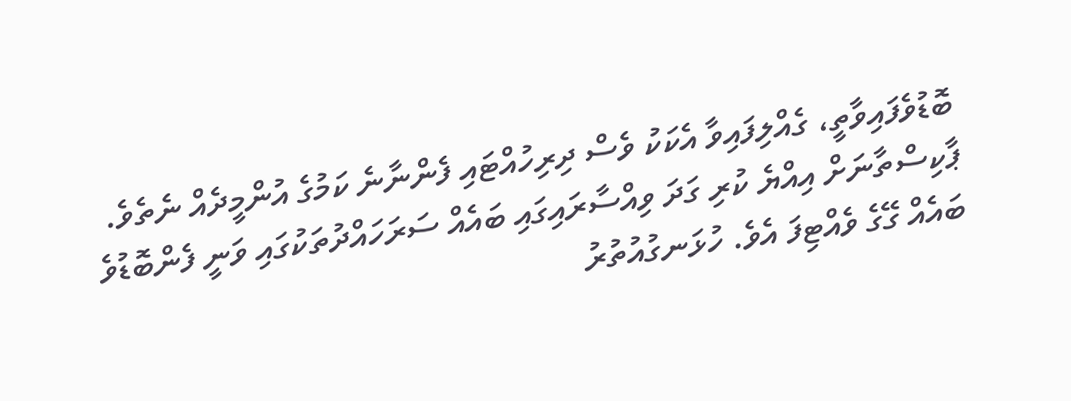ބޮޑުވެފައިވާތީ، ގެއްލިފައިވާ އެކަކު ވެސް ދިރިހުއްޓައި ފެންނާނެ ކަމުގެ އުންމީދެއް ނެތެވެ.
ޕާކިސްތާނަށް އިއްޔެ ކުރި ގަދަ ވިއްސާރައިގައި ބައެއް ސަރަހައްދުތަކުގައި ވަނީ ފެންބޮޑުވެ ބައެއް ގޭގެ ވެއްޓިފަ އެވެ. ހުޅަނގުއުތުރު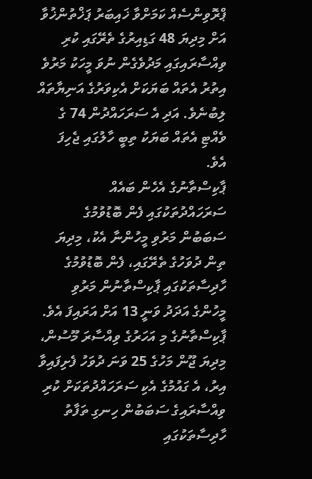ޕްރޮވިންސެއް ކަމަށްވާ ޚައިބަރު ޕަޚްތުންޚުވާ އަށް މިދިޔަ 48 ގަޑިއިރުގެ ތެރޭގައި ކުރި ވިއްސާރައިގައި މަދުވެގެން ނުވަ މީހަކު މަރުވެ އިތުރު އެތައް ބަޔަކަށް އެކިވަރުގެ އަނިޔާތައް ލިބުނެވެ. އަދި އެ ސަރަހައްދުން 74 ގެ ވެއްޓި އެތައް ބަޔަކު ތިބީ ހާލުގައި ޖެހިފަ އެވެ.
ޕާކިސްތާނުގެ އެހެން ބައެއް ސަރަހައްދުތަކުގައި ފެން ބޮޑުވުމުގެ ސަބަބުން މަރުވި މީހުންނާ އެކު، މިދިޔަ ތިން ދުވަހުގެ ތެރޭގައި، ފެން ބޮޑުވުމުގެ ހާދިސާތަކުގައި ޕާކިސްތާނުން މަރުވި މީހުންގެ އަދަދު ވަނީ 13 އަށް އަރައިފަ އެވެ.
ޕާކިސްތާނުގެ މި އަހަރުގެ ވިއްސާރަ މޫސުން، މިދިޔަ ޖޫން މަހުގެ 25 ވަނަ ދުވަހު ފެށިފައިވާ އިރު، އެ ގައުމުގެ އެކި ސަރަހައްދުތަކަށް ކުރި ވިއްސާރައިގެ ސަބަބުން ހިނގި ތަފާތު ހާދިސާތަކުގައި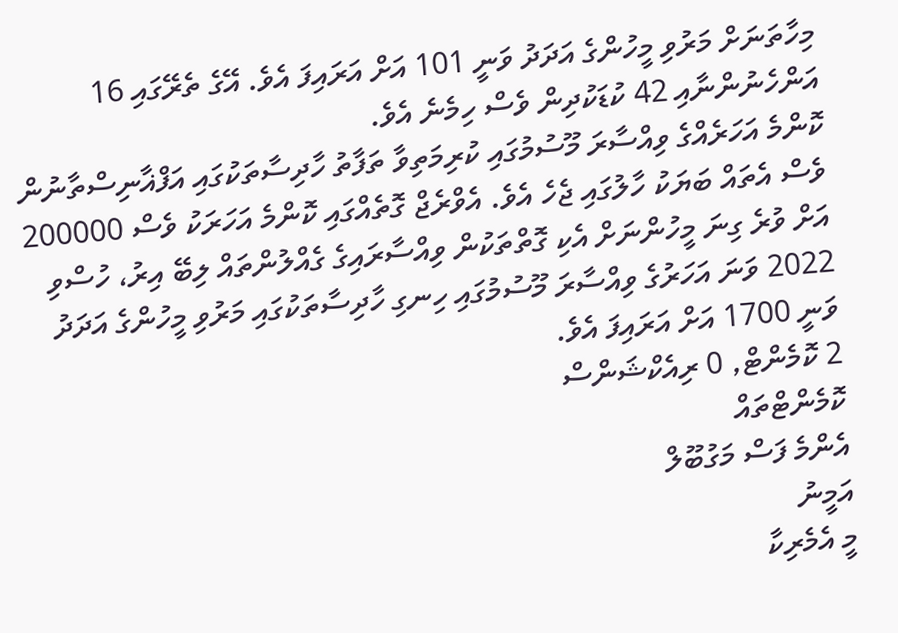މިހާތަނަށް މަރުވި މީހުންގެ އަދަދު ވަނީ 101 އަށް އަރައިފަ އެވެ. އޭގެ ތެރޭގައި 16 އަންހެނުންނާއި 42 ކުޑަކުދިން ވެސް ހިމެނެ އެވެ.
ކޮންމެ އަހަރެއްގެ ވިއްސާރަ މޫސުމުގައި ކުރިމަތިވާ ތަފާތު ހާދިސާތަކުގައި އަފްޣާނިސްތާނުން ވެސް އެތައް ބަޔަކު ހާލުގައި ޖެހެ އެވެ. އެވްރެޖް ގޮތެއްގައި ކޮންމެ އަހަރަކު ވެސް 200000 އަށް ވުރެ ގިނަ މީހުންނަށް އެކި ގޮތްތަކުން ވިއްސާރައިގެ ގެއްލުންތައް ލިބޭ އިރު، ހުސްވި 2022 ވަނަ އަހަރުގެ ވިއްސާރަ މޫސުމުގައި ހިނގި ހާދިސާތަކުގައި މަރުވި މީހުންގެ އަދަދު ވަނީ 1700 އަށް އަރައިފަ އެވެ.
2 ކޮމެންޓް, 0 ރިއެކްޝަންސް
ކޮމެންޓްތައް
އެންމެ ފަސް މަގުބޫލް
އަމީނު
މީ އެމެރިކާ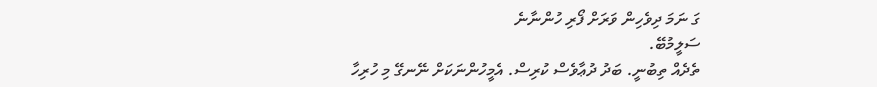ގަ ނަމަ ދިވެހިން ވަރަށް ފޯރި ހުންނާނެ
ސަލީމުބޭ.
ތެދެއް ތިބުނީ. ބަދު ދުޢާވެސް ކުރިސް. އެމީހުންނަކަށް ނޭނގޭ މި ހުރިހާ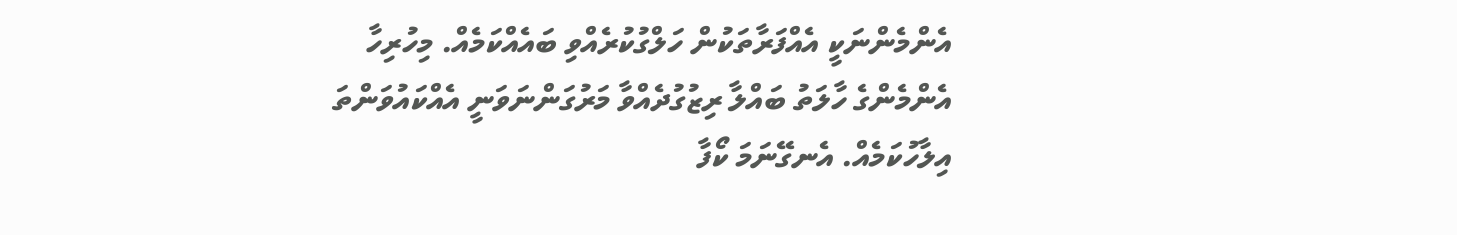އެންމެންނަކީ އެއްފަރާތަކުން ހަލްގުކުރެއްވި ބައެއްކަމެއް. މިހުރިހާ އެންމެންގެ ހާލަތު ބައްލާ ރިޒުގުދެއްވާ މަރުގަންނަވަނީ އެއްކައުވަންތަ އިލާހުކަމެއް. އެނގޭނަމަ ކޯފާ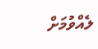ލެއްވުމަށް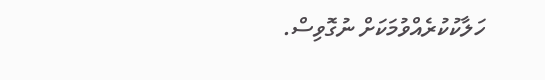ހަލާކުކުރެއްވުމަކަށް ނުގޮވިސް.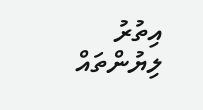އިތުރު ލިޔުންތައް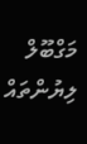މަގްބޫލް ލިޔުންތައް